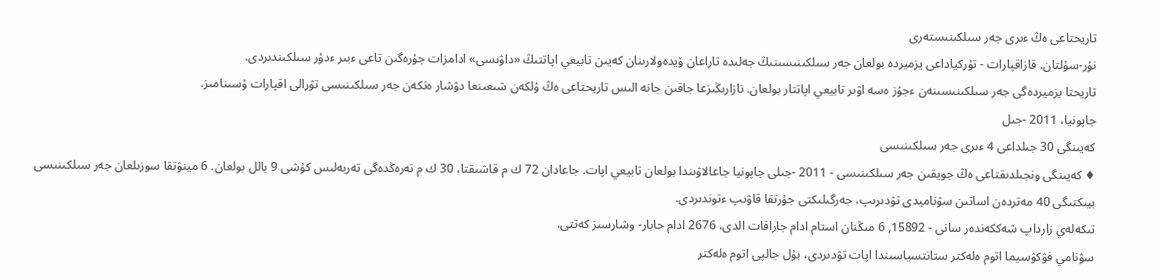تاريحتاعى ەڭ ءىرى جەر سىلكىنىستەرى
نۇر-سۇلتان. قازاقپارات - تۇركياداعى يزميردە بولعان جەر سىلكىنىسىنىڭ جەلىدە تاراعان ۆيدەولارىنان كەيىن تابيعي اپاتتىڭ «داۋىسى» ادامزات جۇرەگىن تاعى ءبىر ءدۇر سىلكىندىردى.
تاريحتا يزميردەگى جەر سىلكىنىسىنەن ءجۇز ەسە اۋىر تابيعي اپاتتار بولعان. نازارىڭىزعا جاقىن جانە الىس تاريحتاعى ەڭ ۇلكەن شىعىنعا دۋشار ەتكەن جەر سىلكىنىسى تۋرالى اقپارات ۇسىنامىز.
جاپونيا، 2011 -جىل
كەيىنگى 30 جىلداعى 4 ءىرى جەر سىلكىنىسى
♦ كەيىنگى ونجىلدىقتاعى ەڭ جويقىن جەر سىلكىنىسى - 2011 -جىلى جاپونيا جاعالاۋىندا بولعان تابيعي اپات. جاعادان 72 ك م قاشىقتا، 30 ك م تەرەڭدەگى تەربەلىس كۇشى 9 بالل بولعان. 6 مينۋتقا سوزىلعان جەر سىلكىنىسى بيىكتىگى 40 مەتردەن اساتىن سۋناميدى تۋدىرىپ، جەرگىلىكتى جۇرتقا قاۋىپ ءتوندىردى.
تىكەلەي زارداپ شەككەندەر سانى - 15892, 6 مىڭنان استام ادام جاراقات الدى، 2676 ادام حابار- وشارسىز كەتتى.
سۋنامي فۋكۋسيما اتوم ەلەكتر ستانتسياسىندا اپات تۋدىردى، بۇل جالپى اتوم ەلەكتر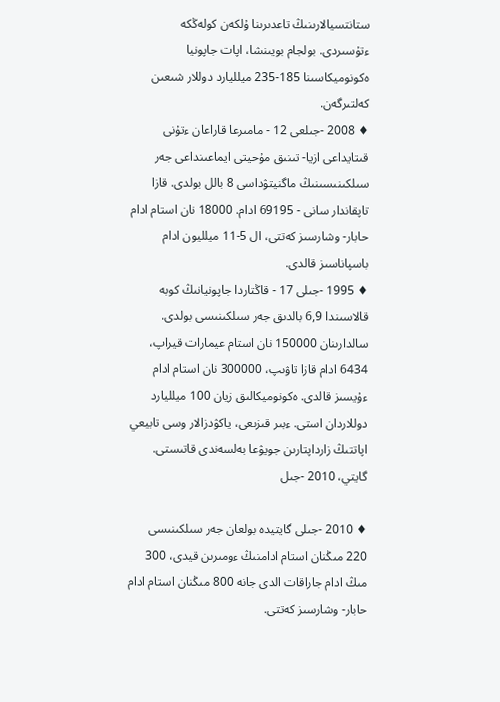ستانتسيالارىنىڭ تاعدىرىنا ۇلكەن كولەڭكە ءتۇسىردى. بولجام بويىنشا، اپات جاپونيا ەكونوميكاسىنا 185-235 ميلليارد دوللار شىعىن كەلتىرگەن.
♦ 2008 -جىلعى 12 - مامىرعا قاراعان ءتۇنى قىتايداعى ازيا- تىنىق مۇحيتى ايماعىنداعى جەر سىلكىنىسىنىڭ ماگنيتۋداسى 8 بالل بولدى. قازا تاپقاندار سانى - 69195 ادام. 18000 نان استام ادام حابار- وشارسىز كەتتى، ال 5-11 ميلليون ادام باسپاناسىز قالدى.
♦ 1995 -جىلى 17 - قاڭتاردا جاپونيانىڭ كوبە قالاسىندا 6,9 بالدىق جەر سىلكىنىسى بولدى. سالدارىنان 150000 نان استام عيمارات قيراپ، 6434 ادام قازا تاۋىپ، 300000 نان استام ادام ءۇيسىز قالدى. ەكونوميكالىق زيان 100 ميلليارد دوللاردان استى. ءبىر قىزىعى، ياكۋدزالار وسى تابيعي اپاتتىڭ زارداپتارىن جويۋعا بەلسەندى قاتىستى.
گايتي، 2010 -جىل

♦ 2010 -جىلى گايتيدە بولعان جەر سىلكىنىسى 220 مىڭنان استام ادامنىڭ ءومىرىن قيدى، 300 مىڭ ادام جاراقات الدى جانە 800 مىڭنان استام ادام حابار- وشارسىز كەتتى.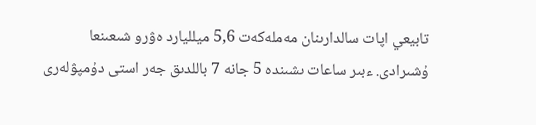تابيعي اپات سالدارىنان مەملەكەت 5,6 ميلليارد ەۋرو شىعىنعا ۇشىرادى. ءبىر ساعات ىشىندە 5 جانە 7 باللدىق جەر استى دۇمپۋلەرى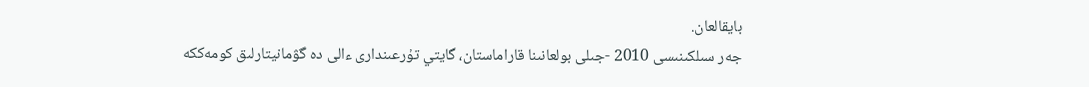بايقالعان.
جەر سىلكىنىسى 2010 -جىلى بولعانىنا قاراماستان، گايتي تۇرعىندارى ءالى دە گۋمانيتارلىق كومەككە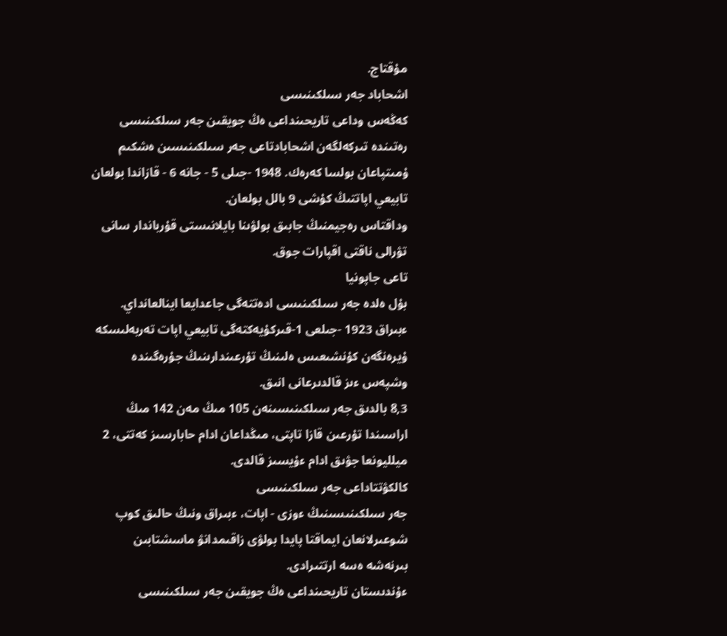مۇقتاج.
اشحاباد جەر سىلكىنىسى
كەڭەس وداعى تاريحىنداعى ەڭ جويقىن جەر سىلكىنىسى رەتىندە تىركەلگەن اشحابادتاعى جەر سىلكىنىسىن ەشكىم ۇمىتپاعان بولسا كەرەك. 1948 -جىلى 5 - جانە 6 - قازاندا بولعان تابيعي اپاتتىڭ كۇشى 9 بالل بولعان.
وداقتاس رەجيمنىڭ جابىق بولۋىنا بايلانىستى قۇرباندار سانى تۋرالى ناقتى اقپارات جوق.
تاعى جاپونيا
بۇل ەلدە جەر سىلكىنىسى ادەتتەگى جاعدايعا اينالعانداي. ءبىراق 1923 -جىلعى 1-قىركۇيەكتەگى تابيعي اپات تەربەلىسكە ۇيرەنگەن كۇنشىعىس ەلىنىڭ تۇرعىندارىنىڭ جۇرەگىندە وشپەس ءىز قالدىرعانى انىق.
8,3 بالدىق جەر سىلكىنىسىنەن 105 مىڭ مەن 142 مىڭ اراسىندا تۇرعىن قازا تاپتى، مىڭداعان ادام حابارسىز كەتتى، 2 ميلليونعا جۋىق ادام ءۇيسىز قالدى.
كالكۋتتاداعى جەر سىلكىنىسى
جەر سىلكىنىسىنىڭ ءوزى - اپات، ءبىراق ونىڭ حالىق كوپ شوعىرلانعان ايماقتا پايدا بولۋى زاقىمدانۋ ماسشتابىن بىرنەشە ەسە ارتتىرادى.
ءۇندىستان تاريحىنداعى ەڭ جويقىن جەر سىلكىنىسى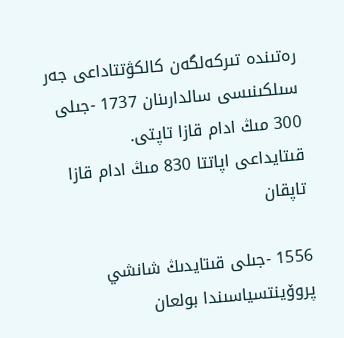رەتىندە تىركەلگەن كالكۋتتاداعى جەر سىلكىنىسى سالدارىنان 1737 -جىلى 300 مىڭ ادام قازا تاپتى.
قىتايداعى اپاتتا 830 مىڭ ادام قازا تاپقان

1556 -جىلى قىتايدىڭ شانشي پروۆينتسياسىندا بولعان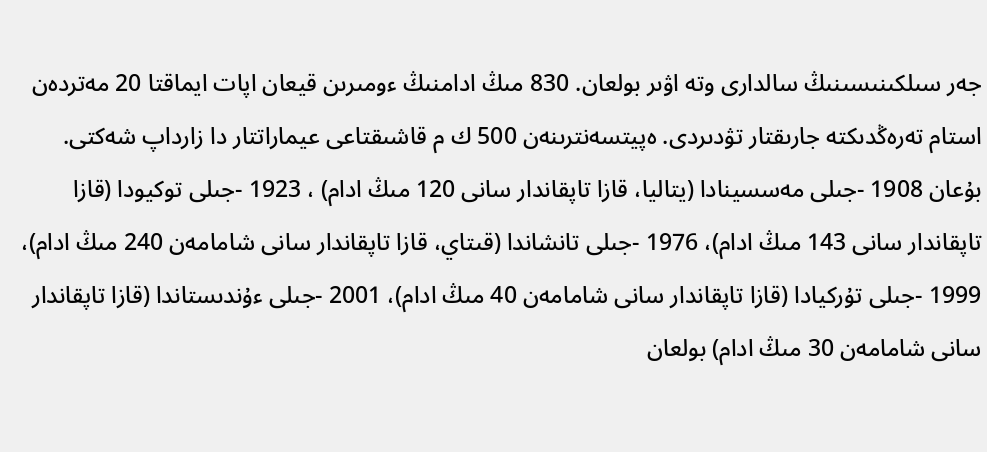جەر سىلكىنىسىنىڭ سالدارى وتە اۋىر بولعان. 830 مىڭ ادامنىڭ ءومىرىن قيعان اپات ايماقتا 20 مەتردەن استام تەرەڭدىكتە جارىقتار تۋدىردى. ەپيتسەنترىنەن 500 ك م قاشىقتاعى عيماراتتار دا زارداپ شەكتى.
بۇعان 1908 -جىلى مەسسينادا (يتاليا، قازا تاپقاندار سانى 120 مىڭ ادام) ، 1923 -جىلى توكيودا (قازا تاپقاندار سانى 143 مىڭ ادام)، 1976 -جىلى تانشاندا (قىتاي، قازا تاپقاندار سانى شامامەن 240 مىڭ ادام)، 1999 -جىلى تۇركيادا (قازا تاپقاندار سانى شامامەن 40 مىڭ ادام)، 2001 -جىلى ءۇندىستاندا (قازا تاپقاندار سانى شامامەن 30 مىڭ ادام) بولعان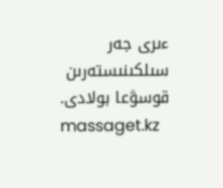ءىرى جەر سىلكىنىستەرىن قوسۋعا بولادى.
massaget.kz